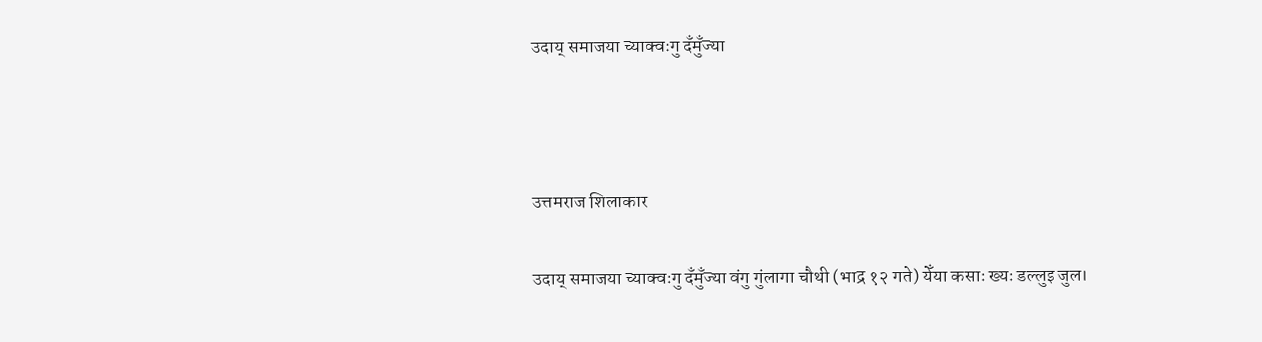उदाय् समाजया च्याक्वःगु दँमुँज्या



उत्तमराज शिलाकार

उदाय् समाजया च्याक्वःगु दँमुँज्या वंगु गुंलागा चौथी (भाद्र १२ गते) येँया कसाः ख्यः डल्लुइ जुल।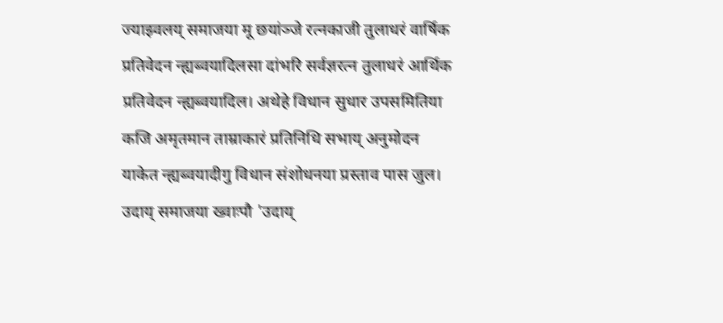ज्याझ्वलय् समाजया मू छयांञ्जे रत्नकाजी तुलाधरं वार्षिक प्रतिवेदन न्ह्यब्वयादिलसा दांभरि सर्वज्ञरत्न तुलाधरं आर्थिक प्रतिवेदन न्ह्यब्वयादिल। अथेहे विधान सुधार उपसमितिया कजि अमृतमान ताम्राकारं प्रतिनिधि सभाय् अनुमोदन याकेत न्ह्यब्वयादीगु विधान संशोधनया प्रस्ताव पास जुल। उदाय् समाजया ख्वाःपौ 'उदाय्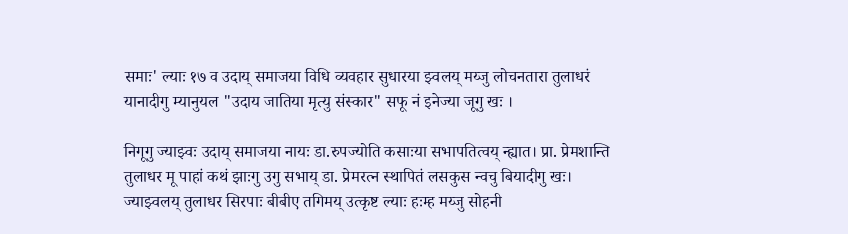समाः' ल्याः १७ व उदाय् समाजया विधि व्यवहार सुधारया झ्वलय् मय्जु लोचनतारा तुलाधरं यानादीगु म्यानुयल "उदाय जातिया मृत्यु संस्कार" सफू नं इनेज्या जूगु खः ।

निगूगु ज्याझ्वः उदाय् समाजया नायः डा.रुपज्योति कसाःया सभापतित्वय् न्ह्यात। प्रा. प्रेमशान्ति तुलाधर मू पाहां कथं झाःगु उगु सभाय् डा. प्रेमरत्न स्थापितं लसकुस न्वचु बियादीगु खः।
ज्याझ्वलय् तुलाधर सिरपाः बीबीए तगिमय् उत्कृष्ट ल्याः हःम्ह मय्जु सोहनी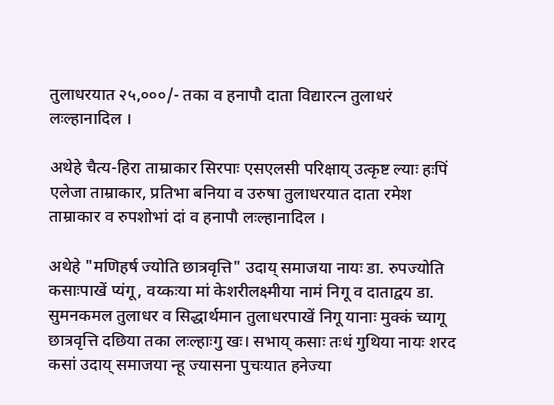तुलाधरयात २५,०००/- तका व हनापौ दाता विद्यारत्न तुलाधरं लःल्हानादिल ।

अथेहे चैत्य-हिरा ताम्राकार सिरपाः एसएलसी परिक्षाय् उत्कृष्ट ल्याः हःपिं एलेजा ताम्राकार, प्रतिभा बनिया व उरुषा तुलाधरयात दाता रमेश ताम्राकार व रुपशोभां दां व हनापौ लःल्हानादिल ।

अथेहे "मणिहर्ष ज्योति छात्रवृत्ति" उदाय् समाजया नायः डा. रुपज्योति कसाःपाखें प्यंगू, वय्कःया मां केशरीलक्ष्मीया नामं निगू व दाताद्वय डा. सुमनकमल तुलाधर व सिद्धार्थमान तुलाधरपाखें निगू यानाः मुक्कं च्यागू छात्रवृत्ति दछिया तका लःल्हाःगु खः। सभाय् कसाः तःधं गुथिया नायः शरद कसां उदाय् समाजया न्हू ज्यासना पुचःयात हनेज्या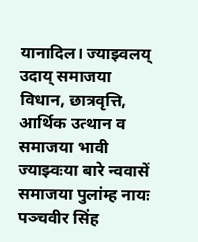यानादिल। ज्याझ्वलय् उदाय् समाजया विधान, छात्रवृत्ति, आर्थिक उत्थान व समाजया भावी ज्याझ्वःया बारे न्ववासें समाजया पुलांम्ह नायः पञ्चवीर सिंह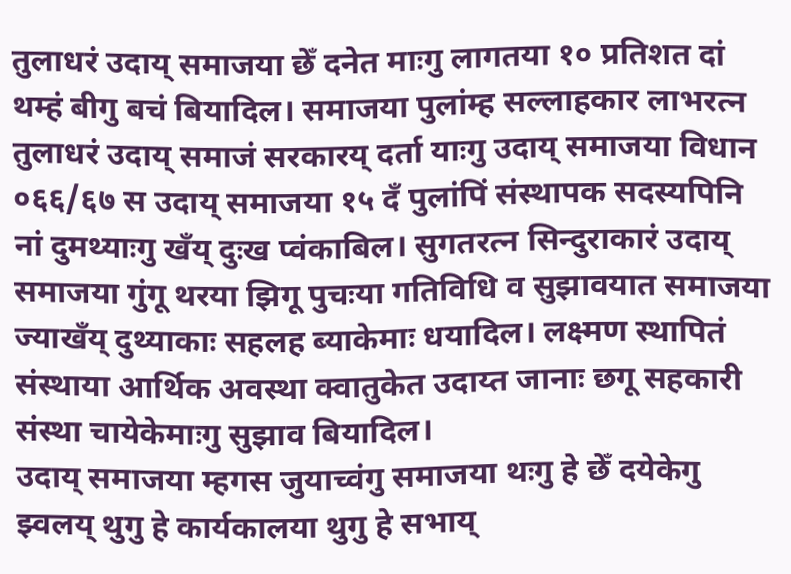तुलाधरं उदाय् समाजया छेँ दनेत माःगु लागतया १० प्रतिशत दां थम्हं बीगु बचं बियादिल। समाजया पुलांम्ह सल्लाहकार लाभरत्न तुलाधरं उदाय् समाजं सरकारय् दर्ता याःगु उदाय् समाजया विधान ०६६/६७ स उदाय् समाजया १५ दँ पुलांपिं संस्थापक सदस्यपिनि नां दुमथ्याःगु खँय् दुःख प्वंकाबिल। सुगतरत्न सिन्दुराकारं उदाय् समाजया गुंगू थरया झिगू पुचःया गतिविधि व सुझावयात समाजया ज्याखँय् दुथ्याकाः सहलह ब्याकेमाः धयादिल। लक्ष्मण स्थापितं संस्थाया आर्थिक अवस्था क्वातुकेत उदाय्त जानाः छगू सहकारी संस्था चायेकेमाःगु सुझाव बियादिल।
उदाय् समाजया म्हगस जुयाच्वंगु समाजया थःगु हे छेँ दयेकेगु झ्वलय् थुगु हे कार्यकालया थुगु हे सभाय्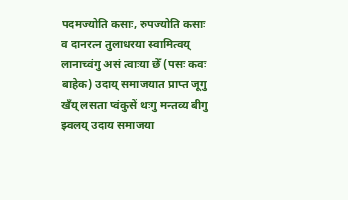पदमज्योति कसाः, रुपज्योति कसाः व दानरत्न तुलाधरया स्वामित्वय् लानाच्वंगु असं त्वाःया छेँ (पसः कवः बाहेक) उदाय् समाजयात प्राप्त जूगु खँय् लसता प्वंकुसें थःगु मन्तव्य बीगु झ्वलय् उदाय समाजया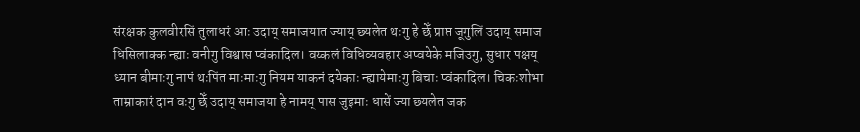संरक्षक कुलवीरसिं तुलाधरं आः उदाय् समाजयात ज्याय् छ्यलेत थःगु हे छेँ प्राप्त जूगुलिं उदाय् समाज धिसिलाक्क न्ह्याः वनीगु विश्वास प्वंकादिल। वय्कलं विधिव्यवहार अप्वयेके मजिउगु, सुधार पक्षय् ध्यान बीमाःगु नापं थःपिंत माःमाःगु नियम याकनं दयेकाः न्ह्यायेमाःगु बिचाः प्वंकादिल। चिकःशोभा ताम्राकारं दान वःगु छेँ उदाय् समाजया हे नामय् पास जुइमाः धासें ज्या छ्यलेत जक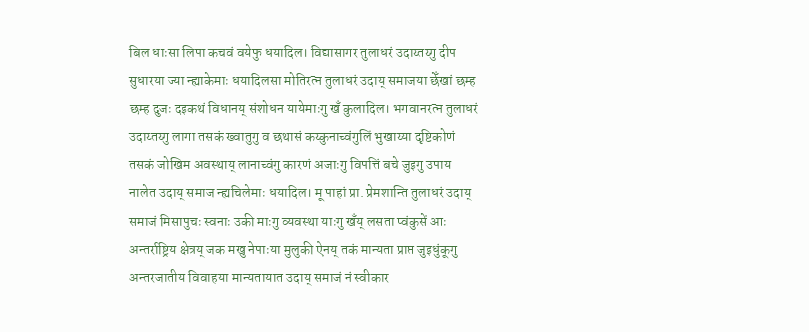बिल धाःसा लिपा कचवं वयेफु धयादिल। विद्यासागर तुलाधरं उदाय्तय्गु दीप सुधारया ज्या न्ह्याकेमाः धयादिलसा मोतिरत्न तुलाधरं उदाय् समाजया छेँखां छम्ह छम्ह दुजः दइकथं विधानय् संशोधन यायेमाःगु खँ कुलादिल। भगवानरत्न तुलाधरं उदाय्तय्गु लागा तसकं ख्वातुगु व छथासं कय्कुनाच्वंगुलिं भुखाय्या दृष्टिकोणं तसकं जोखिम अवस्थाय् लानाच्वंगु कारणं अजाःगु विपत्तिं बचे जुइगु उपाय नालेत उदाय् समाज न्ह्यचिलेमाः धयादिल। मू पाहां प्रा. प्रेमशान्ति तुलाधरं उदाय् समाजं मिसापुचः स्वनाः उकी माःगु व्यवस्था याःगु खँय् लसता प्वंकुसें आः अन्तर्राष्ट्रिय क्षेत्रय् जक मखु नेपाःया मुलुकी ऐनय् तकं मान्यता प्राप्त जुइधुंकूगु अन्तरजातीय विवाहया मान्यतायात उदाय् समाजं नं स्वीकार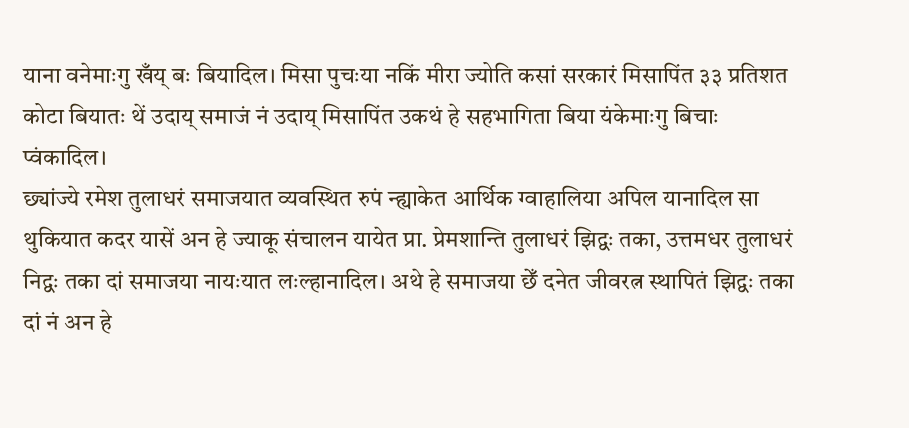याना वनेमाःगु खँय् बः बियादिल। मिसा पुचःया नकिं मीरा ज्योति कसां सरकारं मिसापिंत ३३ प्रतिशत कोटा बियातः थें उदाय् समाजं नं उदाय् मिसापिंत उकथं हे सहभागिता बिया यंकेमाःगु बिचाः प्वंकादिल।
छ्यांज्ये रमेश तुलाधरं समाजयात व्यवस्थित रुपं न्ह्याकेत आर्थिक ग्वाहालिया अपिल यानादिल सा थुकियात कदर यासें अन हे ज्याकू संचालन यायेत प्रा. प्रेमशान्ति तुलाधरं झिद्वः तका, उत्तमधर तुलाधरं निद्वः तका दां समाजया नायःयात लःल्हानादिल। अथे हे समाजया छेँ दनेत जीवरत्न स्थापितं झिद्वः तका दां नं अन हे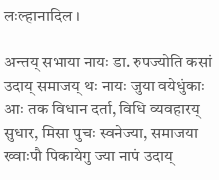लःल्हानादिल ।

अन्तय् सभाया नायः डा. रुपज्योति कसां उदाय् समाजय् थः नायः जुया वयेधुंकाः आः तक विधान दर्ता, विधि व्यवहारय् सुधार, मिसा पुचः स्वनेज्या, समाजया ख्वाःपौ पिकायेगु ज्या नापं उदाय्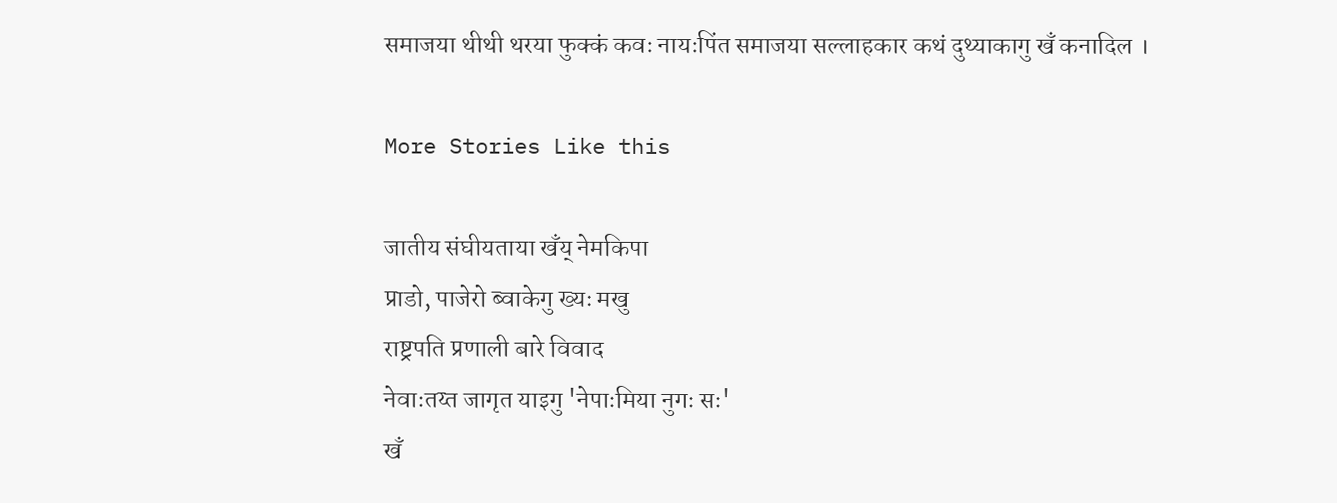समाजया थीथी थरया फुक्कं कवः नायःपिंत समाजया सल्लाहकार कथं दुथ्याकागु खँ कनादिल ।

More Stories Like this

जातीय संघीयताया खँय् नेमकिपा
प्राडो, पाजेरो ब्वाकेगु ख्यः मखु
राष्ट्रपति प्रणाली बारे विवाद
नेवाःतय्त जागृत याइगु 'नेपाःमिया नुगः सः'
खँ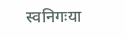स्वनिगःया